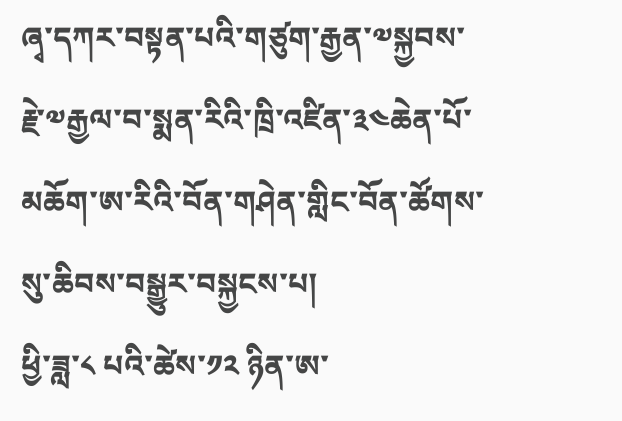ཞྭ་དཀར་བསྟན་པའི་གཙུག་རྒྱན་༧སྐྱབས་རྗེ་༧རྒྱལ་བ་སྨན་རིའི་ཁྲི་འཛིན་༣༤ཆེན་པོ་མཆོག་ཨ་རིའི་བོན་གཤེན་གླིང་བོན་ཚོགས་སུ་ཆིབས་བསྒྱུར་བསྐྱངས་པ།
ཕྱི་ཟླ་༨ པའི་ཚེས་༡༢ ཉིན་ཨ་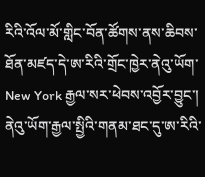རིའི་འོལ་མོ་གླིང་བོན་ཚོགས་ནས་ཆིབས་ཐོན་མཛད་དེ་ཨ་རིའི་གྲོང་ཁྱེར་ནེའུ་ཡོག་New York རྒྱལ་སར་ཕེབས་འབྱོར་བྱུང་། ནེའུ་ཡོག་རྒྱལ་སྤྱིའི་གནམ་ཐང་དུ་ཨ་རིའི་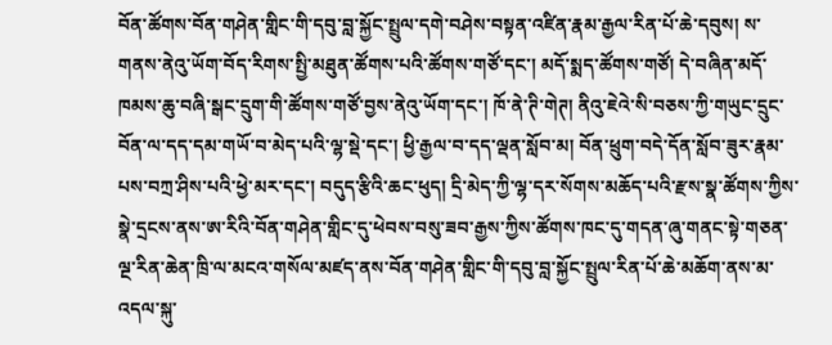བོན་ཚོགས་བོན་གཤེན་གླིང་གི་དབུ་བླ་སྐྱོང་སྤྲུལ་དགེ་བཤེས་བསྟན་འཛིན་རྣམ་རྒྱལ་རིན་པོ་ཆེ་དབུས། ས་གནས་ནེའུ་ཡོག་བོད་རིགས་སྤྱི་མཐུན་ཚོགས་པའི་ཚོགས་གཙོ་དང་། མདོ་སྨད་ཚོགས་གཙོ། དེ་བཞིན་མདོ་ཁམས་ཆུ་བཞི་སྒང་དྲུག་གི་ཚོགས་གཙོ་བྱས་ནེའུ་ཡོག་དང་། ཁོ་ནེ་ཊི་གེཊ། ནིའུ་ཇེའེ་སི་བཅས་ཀྱི་གཡུང་དྲུང་བོན་ལ་དད་དམ་གཡོ་བ་མེད་པའི་ལྷ་སྡེ་དང་། ཕྱི་རྒྱལ་བ་དད་ལྡན་སློབ་མ། བོན་ཕྲུག་བདེ་དོན་སློབ་ཟུར་རྣམ་པས་བཀྲ་ཤིས་པའི་ཕྱེ་མར་དང་། བདུད་རྩིའི་ཆང་ཕུད། དྲི་མེད་ཀྱི་ལྷ་དར་སོགས་མཆོད་པའི་རྫས་སྣ་ཚོགས་ཀྱིས་སྣེ་དྲངས་ནས་ཨ་རིའི་བོན་གཤེན་གླིང་དུ་ཕེབས་བསུ་ཟབ་རྒྱས་ཀྱིས་ཚོགས་ཁང་དུ་གདན་ཞུ་གནང་སྟེ་གཅན་ལྔ་རིན་ཆེན་ཁྲི་ལ་མངའ་གསོལ་མཛད་ནས་བོན་གཤེན་གླིང་གི་དབུ་བླ་སྐྱོང་སྤྲུལ་རིན་པོ་ཆེ་མཆོག་ནས་མ་འདལ་སྐུ་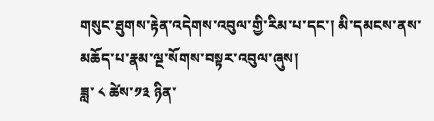གསུང་ཐུགས་རྟེན་འདེགས་འབུལ་གྱི་རིམ་པ་དང་། མི་དམངས་ནས་མཆོད་པ་རྣམ་ལྔ་སོགས་བསྟར་འབུལ་ཞུས།
ཟླ་ ༨ ཚེས་༡༣ ཉིན་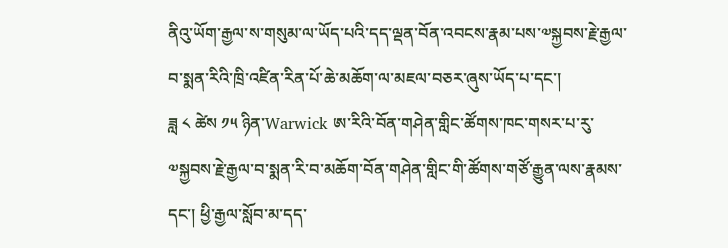ནིའུ་ཡོག་རྒྱལ་ས་གསུམ་ལ་ཡོད་པའི་དད་ལྡན་བོན་འབངས་རྣམ་པས་༧སྐྱབས་རྗེ་རྒྱལ་བ་སྨན་རིའི་ཁྲི་འཛིན་རིན་པོ་ཆེ་མཆོག་ལ་མཇལ་བཅར་ཞུས་ཡོད་པ་དང་།
ཟླ ༨ ཚེས ༡༥ ཉིན་Warwick ཨ་རིའི་བོན་གཤེན་གླིང་ཚོགས་ཁང་གསར་པ་རུ་༧སྐྱབས་རྗེ་རྒྱལ་བ་སྨན་རི་བ་མཆོག་བོན་གཤེན་གླིང་གི་ཚོགས་གཙོ་རྒྱུན་ལས་རྣམས་དང་། ཕྱི་རྒྱལ་སློབ་མ་དད་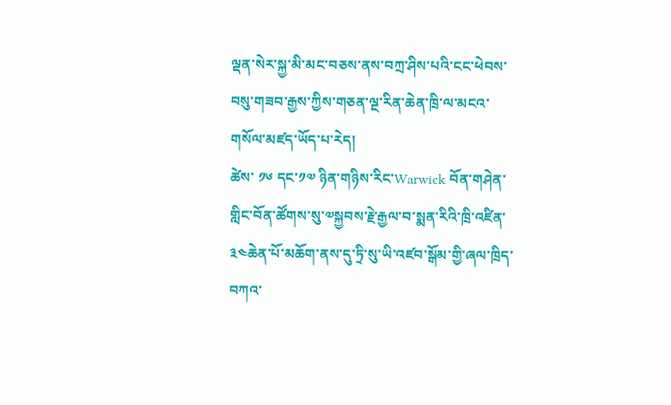ལྡན་སེར་སྐྱ་མི་མང་བཅས་ནས་བཀྲ་ཤིས་པའི་ངང་ཕེབས་བསུ་གཟབ་རྒྱས་ཀྱིས་གཅན་ལྔ་རིན་ཆེན་ཁྲི་ལ་མངའ་གསོལ་མཛད་ཡོད་པ་རེད།
ཚེས་ ༡༦ དང་༡༧ ཉིན་གཉིས་རིང་Warwick བོན་གཤེན་གླིང་བོན་ཚོགས་སུ་༧སྐྱབས་རྗེ་རྒྱལ་བ་སྨན་རིའི་ཁྲི་འཛིན་༣༤ཆེན་པོ་མཆོག་ནས་དུ་ཏྲི་སུ་ཡི་འཛབ་སྒོམ་གྱི་ཞལ་ཁྲིད་བཀའ་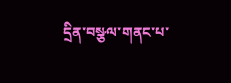དྲིན་བསྩལ་གནང་པ་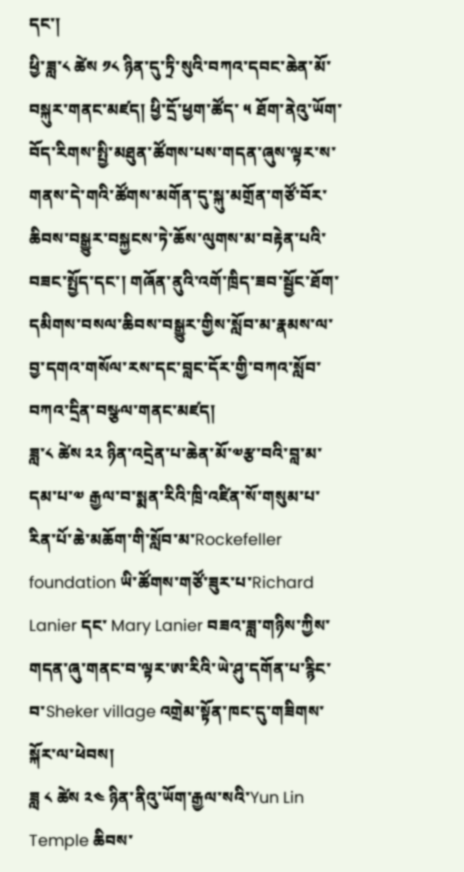དང་།
ཕྱི་ཟླ་༨ ཚེས ༡༨ ཉིན་དུ་ཏྲི་སུའི་བཀའ་དབང་ཆེན་མོ་བསྐུར་གནང་མཛད། ཕྱི་དྲོ་ཕྱག་ཚོད་ ༥ ཐོག་ནེའུ་ཡོག་བོད་རིགས་སྤྱི་མཐུན་ཚོགས་པས་གདན་ཞུས་ལྟར་ས་གནས་དེ་གའི་ཚོགས་མགོན་དུ་སྐུ་མགྲོན་གཙོ་བོར་ཆིབས་བསྒྱུར་བསྐྱངས་ཏེ་ཆོས་ལུགས་མ་བརྟེན་པའི་བཟང་སྤྱོད་དང་། གཞོན་ནུའི་འགོ་ཁྲིད་ཟབ་སྦྱོང་ཐོག་དམིགས་བསལ་ཆིབས་བསྒྱུར་གྱིས་སློབ་མ་རྣམས་ལ་བྱ་དགའ་གསོལ་རས་དང་བླང་དོར་གྱི་བཀའ་སློབ་བཀའ་དྲིན་བསྩལ་གནང་མཛད།
ཟླ་༨ ཚེས ༢༢ ཉིན་འདྲེན་པ་ཆེན་མོ་༧རྩ་བའི་བླ་མ་དམ་པ་༧ རྒྱལ་བ་སྨན་རིའི་ཁྲི་འཛིན་སོ་གསུམ་པ་རིན་པོ་ཆེ་མཆོག་གི་སློབ་མ་Rockefeller foundation ཡི་ཚོགས་གཙོ་ཟུར་པ་Richard Lanier དང་ Mary Lanier བཟའ་ཟླ་གཉིས་ཀྱིས་གདན་ཞུ་གནང་བ་ལྟར་ཨ་རིའི་ཡེ་ཤུ་དགོན་པ་རྙིང་བ་Sheker village འགྲེམ་སྟོན་ཁང་དུ་གཟིགས་སྐོར་ལ་ཕེབས།
ཟླ ༨ ཚེས ༢༤ ཉིན་ནིའུ་ཡོག་རྒྱལ་སའི་Yun Lin Temple ཆིབས་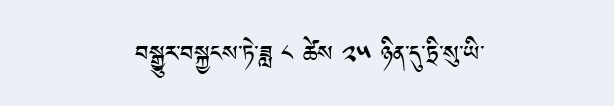བསྒྱུར་བསྐྱངས་ཏེ་ཟླ ༨ ཚེས ༢༥ ཉིན་དུ་ཏྲི་སུ་ཡི་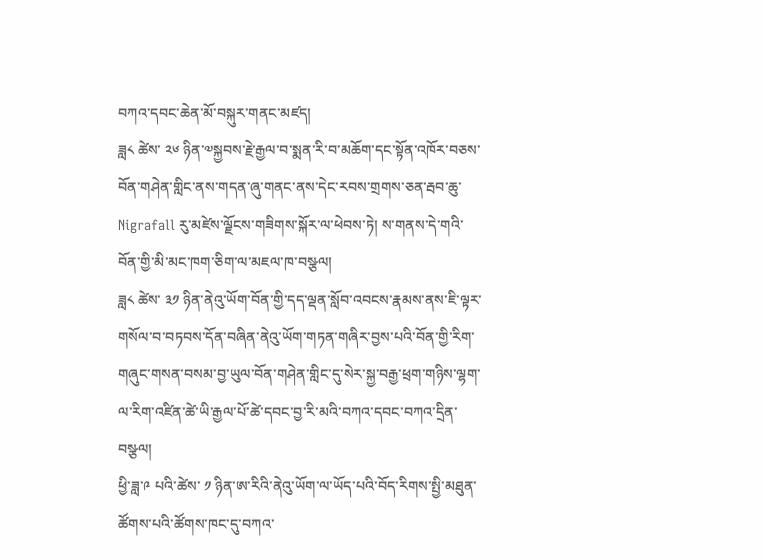བཀའ་དབང་ཆེན་མོ་བསྐུར་གནང་མཛད།
ཟླ༨ ཚེས་ ༢༦ ཉིན་༧སྐྱབས་རྗེ་རྒྱལ་བ་སྨན་རི་བ་མཆོག་དང་སྟོན་འཁོར་བཅས་བོན་གཤེན་གླིང་ནས་གདན་ཞུ་གནང་ནས་དེང་རབས་གྲགས་ཅན་རྦབ་ཆུ་Nigrafall རུ་མཛེས་ལྗོངས་གཟིགས་སྐོར་ལ་ཕེབས་ཏེ། ས་གནས་དེ་གའི་བོན་གྱི་མི་མང་ཁག་ཅིག་ལ་མཇལ་ཁ་བསྩལ།
ཟླ༨ ཚེས་ ༣༡ ཉིན་ནེའུ་ཡོག་བོན་གྱི་དད་ལྡན་སློབ་འབངས་རྣམས་ནས་ཇི་ལྟར་གསོལ་བ་བཏབས་དོན་བཞིན་ནེའུ་ཡོག་གཏན་གཞིར་བྱས་པའི་བོན་གྱི་རིག་གཞུང་གསན་བསམ་བྱ་ཡུལ་བོན་གཤེན་གླིང་དུ་སེར་སྐྱ་བརྒྱ་ཕྲག་གཉིས་ལྷག་ལ་རིག་འཛིན་ཚེ་ཡི་རྒྱལ་པོ་ཚེ་དབང་བྱ་རི་མའི་བཀའ་དབང་བཀའ་དྲིན་བསྩལ།
ཕྱི་ཟླ་༩ པའི་ཚེས་ ༡ ཉིན་ཨ་རིའི་ནེའུ་ཡོག་ལ་ཡོད་པའི་བོད་རིགས་སྤྱི་མཐུན་ཚོགས་པའི་ཚོགས་ཁང་དུ་བཀའ་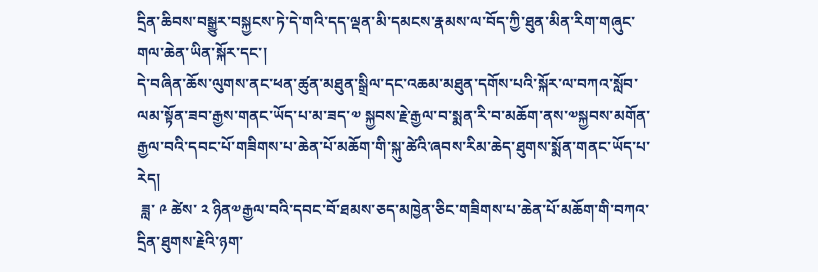དྲིན་ཆིབས་བསྒྱུར་བསྐྱངས་ཏེ་དེ་གའི་དད་ལྡན་མི་དམངས་རྣམས་ལ་བོད་ཀྱི་ཐུན་མིན་རིག་གཞུང་གལ་ཆེན་ཡིན་སྐོར་དང་།
དེ་བཞིན་ཆོས་ལུགས་ནང་ཕན་ཚུན་མཐུན་སྒྲིལ་དང་འཆམ་མཐུན་དགོས་པའི་སྐོར་ལ་བཀའ་སློབ་ལམ་སྟོན་ཟབ་རྒྱས་གནང་ཡོད་པ་མ་ཟད་༧ སྐྱབས་རྗེ་རྒྱལ་བ་སྨན་རི་བ་མཆོག་ནས་༧སྐྱབས་མགོན་རྒྱལ་བའི་དབང་པོ་གཟིགས་པ་ཆེན་པོ་མཆོག་གི་སྐུ་ཚེའི་ཞབས་རིམ་ཆེད་ཐུགས་སྨོན་གནང་ཡོད་པ་རེད།
 ཟླ་ ༩ ཚེས་ ༢ ཉིན༧རྒྱལ་བའི་དབང་བོ་ཐམས་ཅད་མཁྱེན་ཅིང་གཟིགས་པ་ཆེན་པོ་མཆོག་གི་བཀའ་དྲིན་ཐུགས་རྗེའི་ཉག་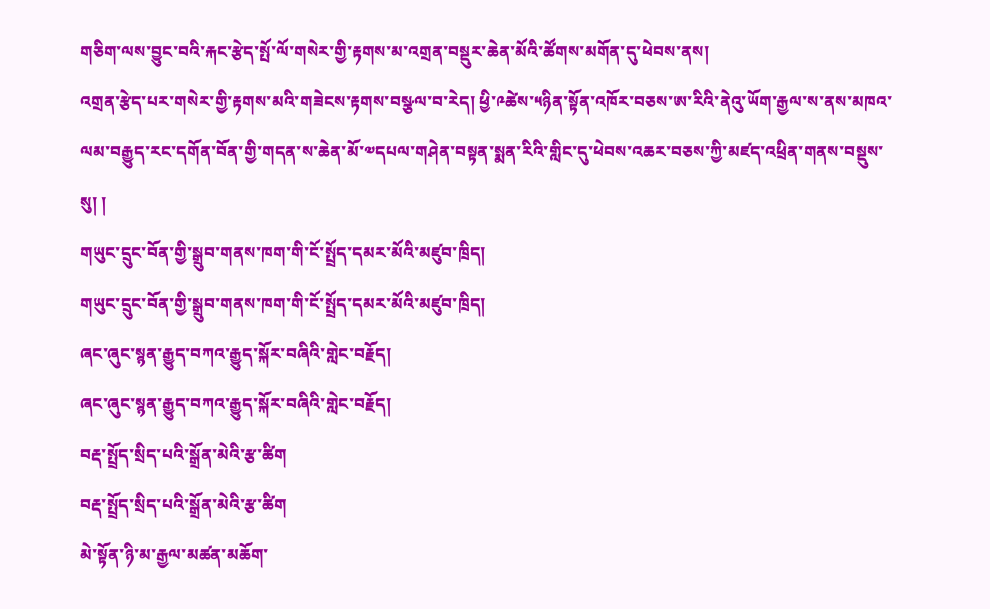གཅིག་ལས་བྱུང་བའི་རྐང་རྩེད་སྤོ་ལོ་གསེར་གྱི་རྟགས་མ་འགྲན་བསྡུར་ཆེན་མོའི་ཚོགས་མགོན་དུ་ཕེབས་ནས།
འགྲན་རྩེད་པར་གསེར་གྱི་རྟགས་མའི་གཟེངས་རྟགས་བསྩལ་བ་རེད། ཕྱི་༩ཚེས་༥ཉིན་སྟོན་འཁོར་བཅས་ཨ་རིའི་ནེའུ་ཡོག་རྒྱལ་ས་ནས་མཁའ་ལམ་བརྒྱུད་རང་དགོན་བོན་གྱི་གདན་ས་ཆེན་མོ་༧དཔལ་གཤེན་བསྟན་སྨན་རིའི་གླིང་དུ་ཕེབས་འཆར་བཅས་ཀྱི་མཛད་འཕྲིན་གནས་བསྡུས་སུ། །
གཡུང་དྲུང་བོན་གྱི་སྒྲུབ་གནས་ཁག་གི་ངོ་སྤྲོད་དམར་མོའི་མཛུབ་ཁྲིད།
གཡུང་དྲུང་བོན་གྱི་སྒྲུབ་གནས་ཁག་གི་ངོ་སྤྲོད་དམར་མོའི་མཛུབ་ཁྲིད།
ཞང་ཞུང་སྙན་རྒྱུད་བཀའ་རྒྱུད་སྐོར་བཞིའི་གླེང་བརྗོད།
ཞང་ཞུང་སྙན་རྒྱུད་བཀའ་རྒྱུད་སྐོར་བཞིའི་གླེང་བརྗོད།
བརྡ་སྤྲོད་སྲིད་པའི་སྒྲོན་མེའི་རྩ་ཚིག
བརྡ་སྤྲོད་སྲིད་པའི་སྒྲོན་མེའི་རྩ་ཚིག
མེ་སྟོན་ཉི་མ་རྒྱལ་མཚན་མཆོག་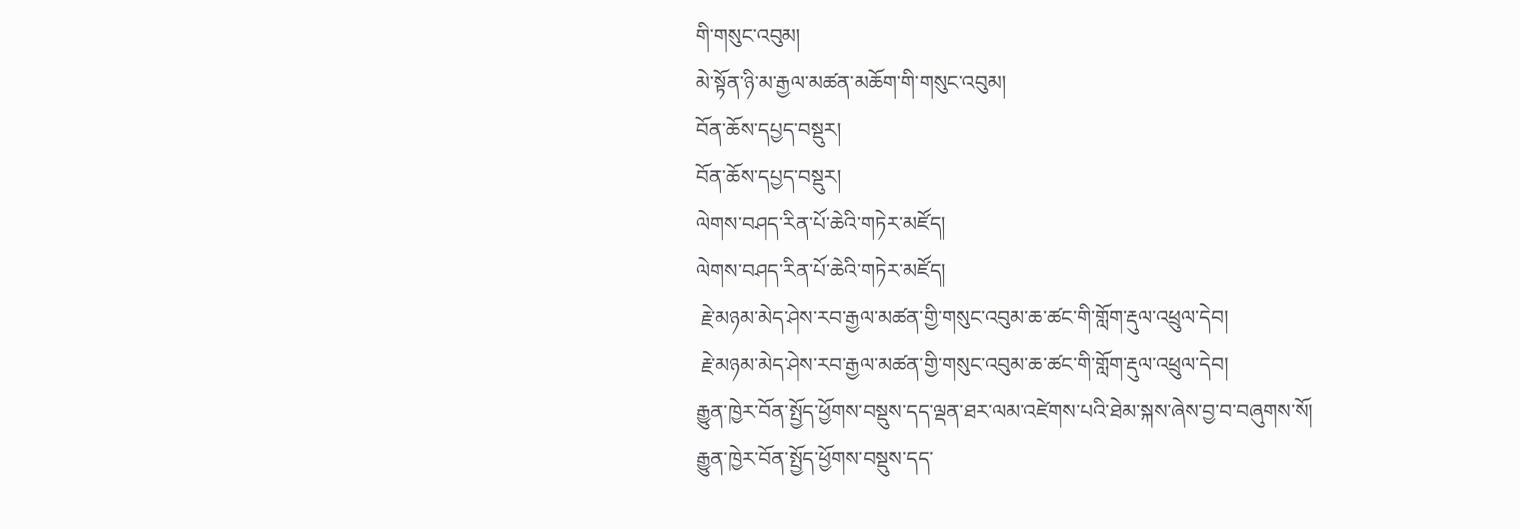གི་གསུང་འབུམ།
མེ་སྟོན་ཉི་མ་རྒྱལ་མཚན་མཆོག་གི་གསུང་འབུམ།
བོན་ཆོས་དཔྱད་བསྡུར།
བོན་ཆོས་དཔྱད་བསྡུར།
ལེགས་བཤད་རིན་པོ་ཆེའི་གཏེར་མཛོད།
ལེགས་བཤད་རིན་པོ་ཆེའི་གཏེར་མཛོད།
 རྗེ་མཉམ་མེད་ཤེས་རབ་རྒྱལ་མཚན་གྱི་གསུང་འབུམ་ཆ་ཚང་གི་གློག་རྡུལ་འཕྲུལ་དེབ།
 རྗེ་མཉམ་མེད་ཤེས་རབ་རྒྱལ་མཚན་གྱི་གསུང་འབུམ་ཆ་ཚང་གི་གློག་རྡུལ་འཕྲུལ་དེབ།
རྒྱུན་ཁྱེར་བོན་སྤྱོད་ཕྱོགས་བསྡུས་དད་ལྡན་ཐར་ལམ་འཛེགས་པའི་ཐེམ་སྐས་ཞེས་བྱ་བ་བཞུགས་སོ།
རྒྱུན་ཁྱེར་བོན་སྤྱོད་ཕྱོགས་བསྡུས་དད་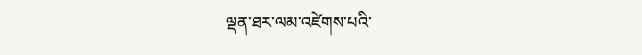ལྡན་ཐར་ལམ་འཛེགས་པའི་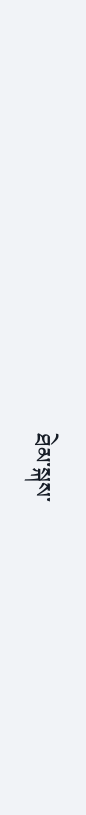ཐེམ་སྐས་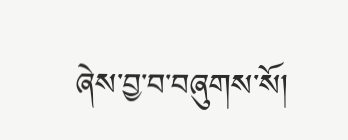ཞེས་བྱ་བ་བཞུགས་སོ།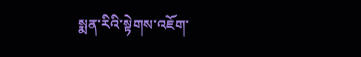སྨན་རིའི་སྟེགས་འཇོག་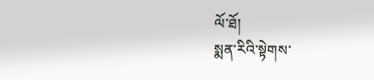ལོ་ཐོ།
སྨན་རིའི་སྟེགས་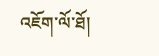འཇོག་ལོ་ཐོ།